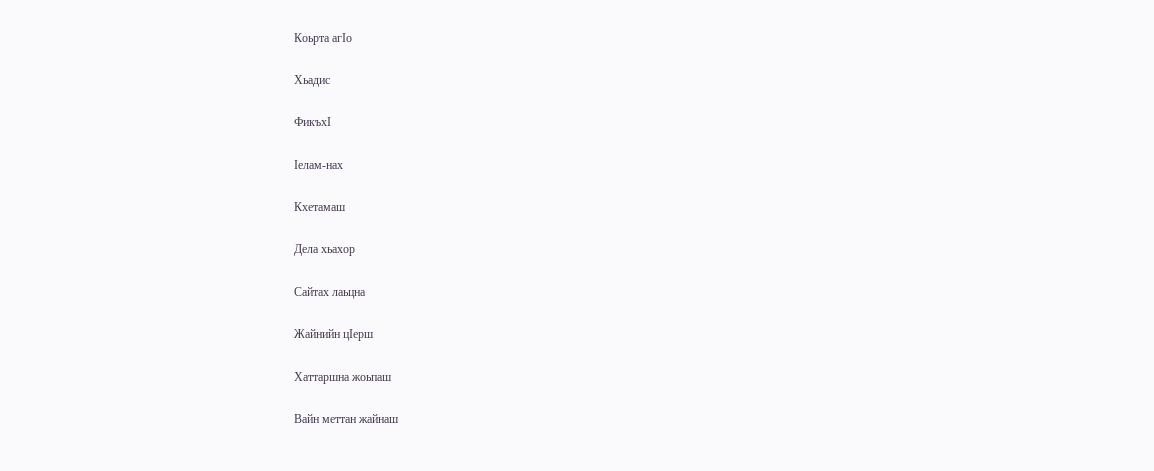Коьрта агIо

Хьадис

ФикъхI

Iелам-нах

Кхетамаш

Дела хьахор

Сайтах лаьцна

Жайнийн цIерш

Хаттаршна жоьпаш

Вайн меттан жайнаш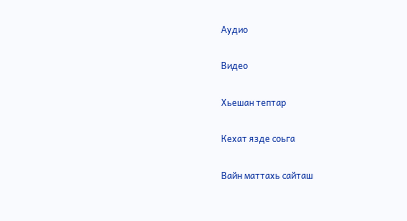Аудио

Видео

Хьешан тептар

Кехат язде соьга

Вайн маттахь сайташ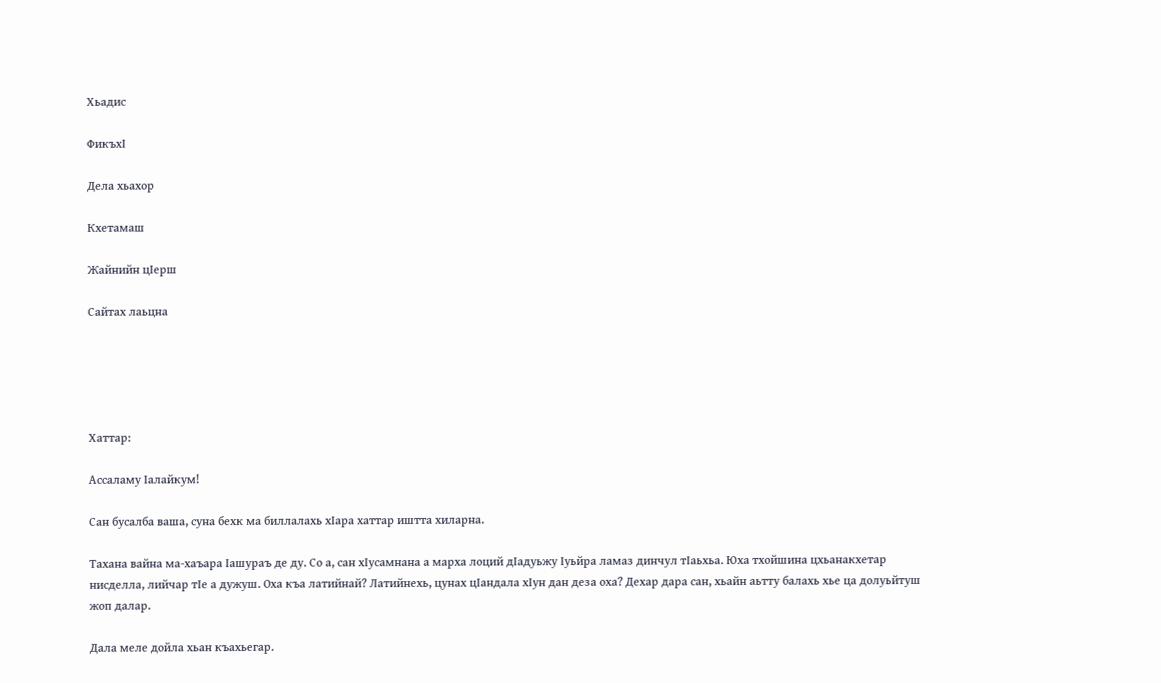Хьадис

ФикъхI

Дела хьахор

Кхетамаш

Жайнийн цIерш

Сайтах лаьцна





Хаттар:

Ассаламу Iалайкум!

Сан бусалба ваша, суна бехк ма биллалахь хIара хаттар иштта хиларна.

Тахана вайна ма-хаъара Iашураъ де ду. Со а, сан хIусамнана а марха лоций дIадуьжу Iуьйра ламаз динчул тIаьхьа. Юха тхойшина цхьанакхетар нисделла, лийчар тIе а дужуш. Оха къа латийнай? Латийнехь, цунах цIандала хIун дан деза оха? Дехар дара сан, хьайн аьтту балахь хье ца долуьйтуш жоп далар.

Дала меле дойла хьан къахьегар.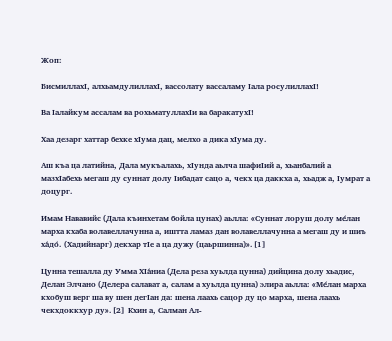Жоп:

БисмиллахI, алхьамдулиллахI, вассолату вассаламу Iала росулиллахI!

Ва Iалайкум ассалам ва рохьматуллахIи ва баракатухI!

Хаа дезарг хаттар бехке хIума дац, мелхо а дика хIума ду.

Аш къа ца латийна, Дала мукъалахь, хIунда аьлча шафиIий а, хьанбалий а мазхIабехь мегаш ду суннат долу Iибадат сацо а, чекх ца даккха а, хьадж а, Iумрат а доцург.

Имам Нававийс (Дала къинхетам бойла цунах) аьлла: «Суннат лоруш долу ме́лан марха кхаба волавеллачунна а, иштта ламаз дан волавеллачунна а мегаш ду и шиъ ха́до́. (Хадийнарг) декхар тIе а ца дужу (цаьршинна)».[1]

Цунна тешалла ду Умма ХIа́ниа (Дела реза хуьлда цунна) дийцина долу хьадис, Делан Элчано (Делера салават а, салам а хуьлда цунна) элира аьлла: «Ме́лан марха кхобуш верг ша ву шен дегIан да: шена лаахь сацор ду цо марха, шена лаахь чекхдоккхур ду».[2] Кхин а, Салман Ал-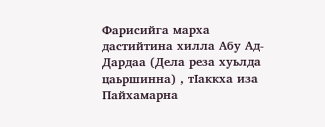Фарисийга марха дастийтина хилла Абу Ад-Дардаа (Дела реза хуьлда цаьршинна) , тIаккха иза Пайхамарна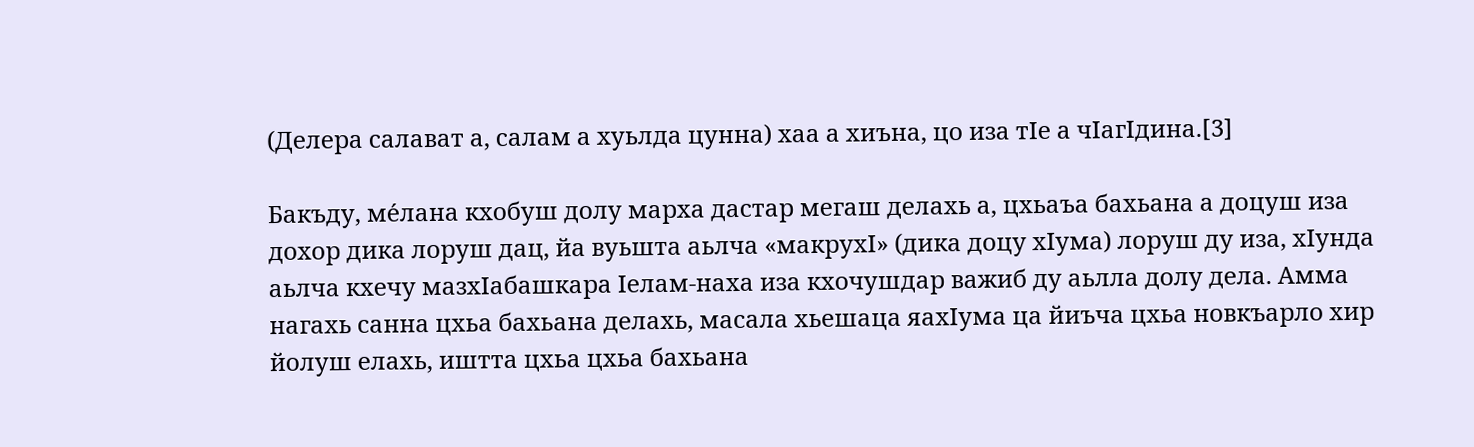(Делера салават а, салам а хуьлда цунна) хаа а хиъна, цо иза тIе а чIагIдина.[3]

Бакъду, ме́лана кхобуш долу марха дастар мегаш делахь а, цхьаъа бахьана а доцуш иза дохор дика лоруш дац, йа вуьшта аьлча «макрухI» (дика доцу хIума) лоруш ду иза, хIунда аьлча кхечу мазхIабашкара Iелам-наха иза кхочушдар важиб ду аьлла долу дела. Амма нагахь санна цхьа бахьана делахь, масала хьешаца яахIума ца йиъча цхьа новкъарло хир йолуш елахь, иштта цхьа цхьа бахьана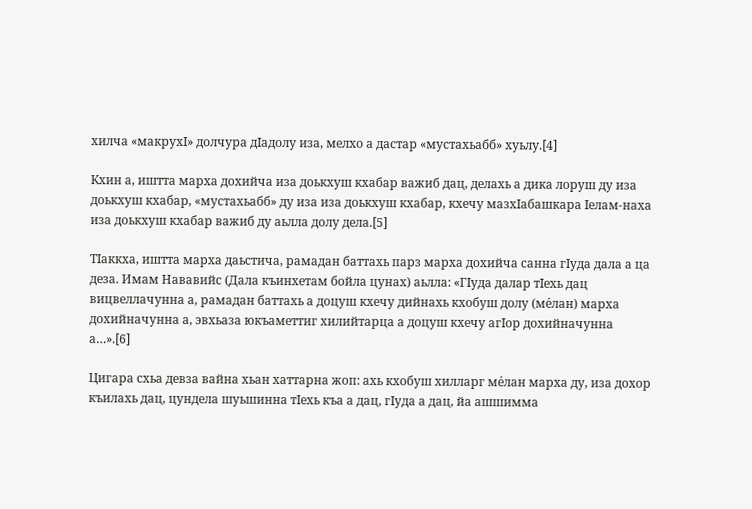хилча «макрухI» долчура дIадолу иза, мелхо а дастар «мустахьабб» хуьлу.[4]

Кхин а, иштта марха дохийча иза доькхуш кхабар важиб дац, делахь а дика лоруш ду иза доькхуш кхабар, «мустахьабб» ду иза иза доькхуш кхабар, кхечу мазхIабашкара Iелам-наха иза доькхуш кхабар важиб ду аьлла долу дела.[5]

ТIаккха, иштта марха даьстича, рамадан баттахь парз марха дохийча санна гIуда дала а ца деза. Имам Нававийс (Дала къинхетам бойла цунах) аьлла: «ГIуда далар тIехь дац вицвеллачунна а, рамадан баттахь а доцуш кхечу дийнахь кхобуш долу (ме́лан) марха дохийначунна а, эвхьаза юкъаметтиг хилийтарца а доцуш кхечу агIор дохийначунна а…».[6]

Цигара схьа девза вайна хьан хаттарна жоп: ахь кхобуш хилларг ме́лан марха ду, иза дохор къилахь дац, цундела шуьшинна тIехь къа а дац, гIуда а дац, йа ашшимма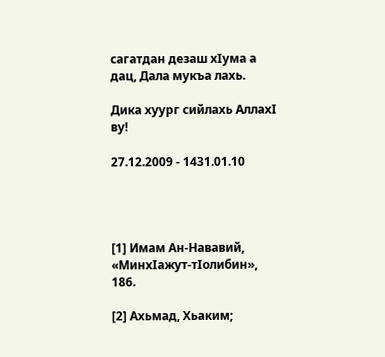сагатдан дезаш хIума а дац, Дала мукъа лахь.

Дика хуург сийлахь АллахI ву!

27.12.2009 - 1431.01.10




[1] Имам Ан-Нававий, «МинхIажут-тIолибин», 186.

[2] Ахьмад, Хьаким;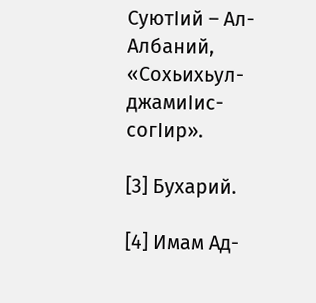СуютIий – Ал-Албаний, «Сохьихьул-джамиIис-согIир».

[3] Бухарий.

[4] Имам Ад-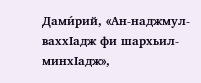Дами́рий, «Ан-наджмул-ваххIадж фи шархьил-минхIадж»,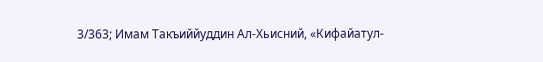3/363; Имам Такъиййуддин Ал-Хьисний, «Кифайатул-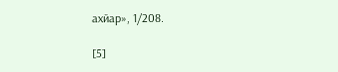ахйар», 1/208.

[5]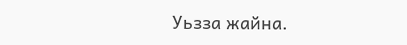Уьзза жайна.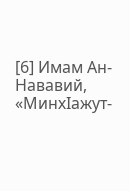[6] Имам Ан-Нававий, «МинхIажут-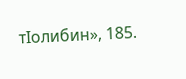тIолибин», 185.